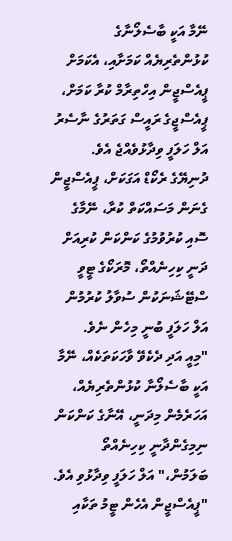ނޭމާ އަކީ ބާސެލޯނާގެ ކުޅުންތެރިޔެއް ކަމަށާއި، އެކަމަށް ޕީއެސްޖީން އިހްތިރާމް ކުރާ ކަމަށް، ޕީއެސްޖީގެ ރައީސް ގަތަރުގެ ނާސެރު އަލް ހަލަފީ ވިދާޅުވެއްޖެ އެވެ.
ދުނިޔޭގެ ރެކޯޑް އަގަކަށް، ޕީއެސްޖީން ގެނަން މަސައްކަތް ކުރާ، ނޭމާގެ ސޮއި ކުރުވުމުގެ ކަންކަން ކުރިއަށް ދަނީ ކިހިނެއްތޯ، މޮރަކޯގެ ޓީވީ ސްޓޭޝަނަކުން ސުވާލު ކުރުމުން އަލް ހަލަފީ ބުނީ މިހެން ނެވެ.
"މިއީ އަދި ދެކެވޭ ވާހަކަތަކެއް، ނޭމާ އަކީ ބާސެލޯނާ ކުޅުންތެރިޔެއް، އަހަރެމެން މިދަނީ، އޭނާގެ ކަންކަން ނިމިގެންދާނީ ކިހިނެއްތޯ ބަލަމުން،" އަލް ހަލަފީ ވިދާޅުވި އެވެ. "ޕީއެސްޖީން އެހެން ޓީމު ތަކާއި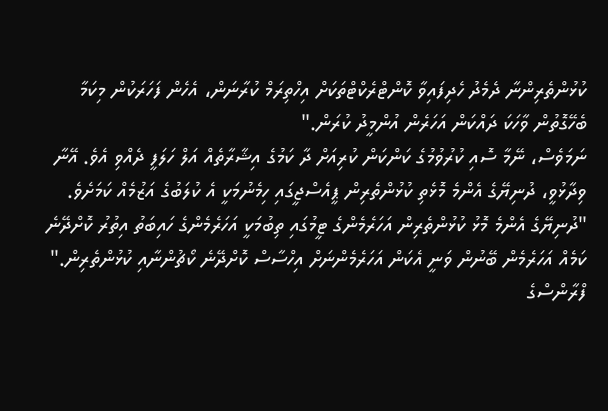ކުޅުންތެރިންނާ ދެމެދު ހެދިފައިވާ ކޮންޓްރެކްޓްތަކަށް އިހްތިރަމް ކުރާނަން، އެހެން ފަހަރަކުން މިކަމާ ބެހޭގޮތުން ވާހަކަ ދައްކަން އަހަރެން އުންމީދު ކުރަން."
ނަމަވެސް، ނޭމާ ސޮއި ކުރުވުމުގެ ކަންކަން ކުރިއަށް ދާ ކަމުގެ އިޝާރާތެއް އަލް ހަލަފީ ދެއްވި އެވެ. އޭނާ ވިދާޅުވީ، ދުނިޔޭގެ އެންމެ މޮޅެތި ކުޅުންތެރިން ޕީއެސްޖީގައި ހިމެނުމަކީ އެ ކުލަބުގެ އަޒުމެއް ކަމަށެވެ.
"ދުނިޔޭގެ އެންމެ މޮޅު ކުޅުންތެރިން އަހަރެމެންގެ ޓީމުގައި ތިބުމަކީ އަހަރެމެންގެ ހައިބަތު އިތުރު ކޮށްދޭނެ ކަމެއް އަހަރެމެން ބޭނުން ވަނީ އެކަން އަހަރެމެންނަށް އިހްސާސް ކޮށްދޭނެ ކޯޗުންނާއި ކުޅުންތެރިން."
ފްރާންސްގެ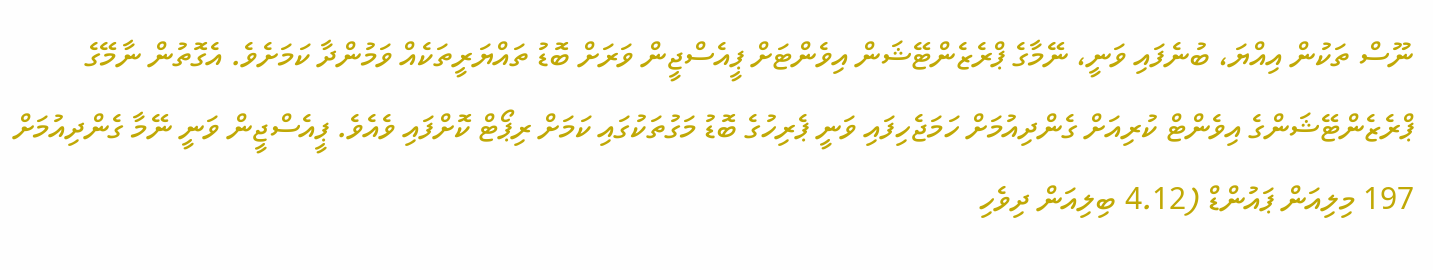ނޫސް ތަކުން އިއްޔަ، ބުނެފައި ވަނީ، ނޭމާގެ ޕްރެޒެންޓޭޝަން އިވެންޓަށް ޕީއެސްޖީން ވަރަށް ބޮޑު ތައްޔަރީތަކެއް ވަމުންދާ ކަމަށެވެ. އެގޮތުން ނާމޭގެ ޕްރެޒެންޓޭޝަންގެ އިވެންޓް ކުރިއަށް ގެންދިއުމަށް ހަމަޖެހިފައި ވަނީ ޕެރިހުގެ ބޮޑު މަގުތަކުގައި ކަމަށް ރިޕޯޓް ކޮށްފައި ވެއެވެ. ޕީއެސްޖީން ވަނީ ނޭމާ ގެންދިއުމަށް 197 މިލިއަން ޕައުންޑް (4.12 ބިލިއަން ދިވެހި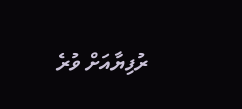ރުފިޔާއަށް ވުރެ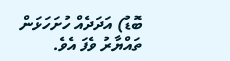ބޮޑު) އަދަދެއް ހުށަހަޅަން ތައްޔާރު ވެފަ އެވެ.